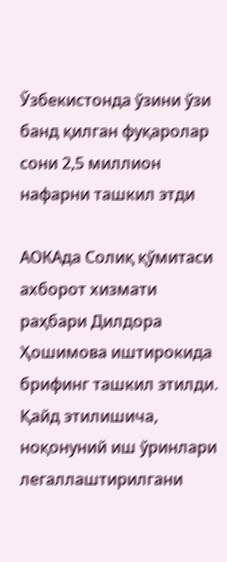Ўзбекистонда ўзини ўзи банд қилган фуқаролар сони 2,5 миллион нафарни ташкил этди

АОКАда Солиқ қўмитаси ахборот хизмати раҳбари Дилдора Ҳошимова иштирокида брифинг ташкил этилди.
Қайд этилишича, ноқонуний иш ўринлари легаллаштирилгани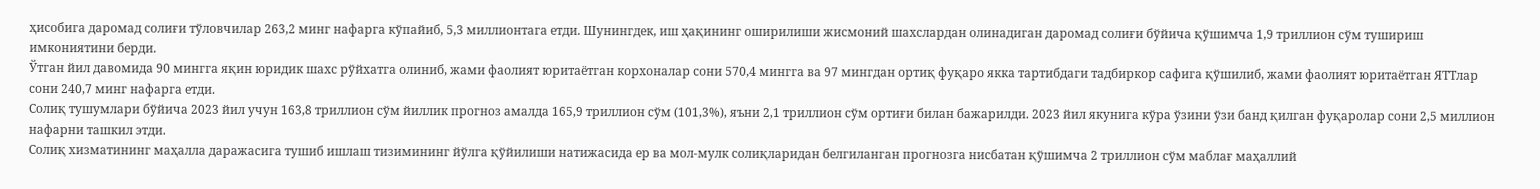ҳисобига даромад солиғи тўловчилар 263,2 минг нафарга кўпайиб, 5,3 миллионтага етди. Шунингдек, иш ҳақининг оширилиши жисмоний шахслардан олинадиган даромад солиғи бўйича қўшимча 1,9 триллион сўм тушириш имкониятини берди.
Ўтган йил давомида 90 мингга яқин юридик шахс рўйхатга олиниб, жами фаолият юритаётган корхоналар сони 570,4 мингга ва 97 мингдан ортиқ фуқаро якка тартибдаги тадбиркор cафига қўшилиб, жами фаолият юритаётган ЯТТлар сони 240,7 минг нафарга етди.
Солиқ тушумлари бўйича 2023 йил учун 163,8 триллион сўм йиллик прогноз амалда 165,9 триллион сўм (101,3%), яъни 2,1 триллион сўм ортиғи билан бажарилди. 2023 йил якунига кўра ўзини ўзи банд қилган фуқаролар сони 2,5 миллион нафарни ташкил этди.
Солиқ хизматининг маҳалла даражасига тушиб ишлаш тизимининг йўлга қўйилиши натижасида ер ва мол-мулк солиқларидан белгиланган прогнозга нисбатан қўшимча 2 триллион сўм маблағ маҳаллий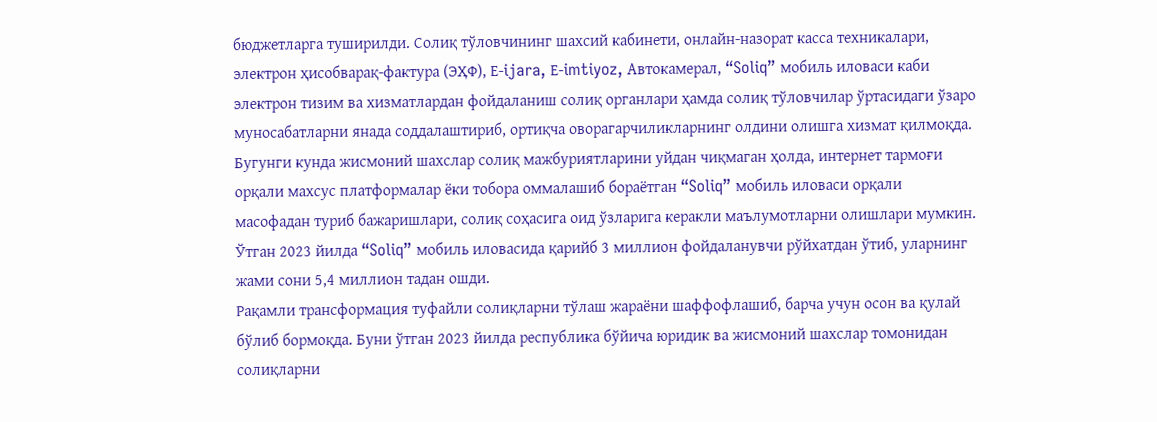бюджетларга туширилди. Солиқ тўловчининг шахсий кабинети, онлайн-назорат касса техникалари, электрон ҳисобварақ-фактура (ЭҲФ), Е-ijara, Е-imtiyoz, Автокамерал, “Soliq” мобиль иловаси каби электрон тизим ва хизматлардан фойдаланиш солиқ органлари ҳамда солиқ тўловчилар ўртасидаги ўзаро муносабатларни янада соддалаштириб, ортиқча оворагарчиликларнинг олдини олишга хизмат қилмоқда.
Бугунги кунда жисмоний шахслар солиқ мажбуриятларини уйдан чиқмаган ҳолда, интернет тармоғи орқали махсус платформалар ёки тобора оммалашиб бораётган “Soliq” мобиль иловаси орқали масофадан туриб бажаришлари, солиқ соҳасига оид ўзларига керакли маълумотларни олишлари мумкин. Ўтган 2023 йилда “Soliq” мобиль иловасида қарийб 3 миллион фойдаланувчи рўйхатдан ўтиб, уларнинг жами сони 5,4 миллион тадан ошди.
Рақамли трансформация туфайли солиқларни тўлаш жараёни шаффофлашиб, барча учун осон ва қулай бўлиб бормоқда. Буни ўтган 2023 йилда республика бўйича юридик ва жисмоний шахслар томонидан солиқларни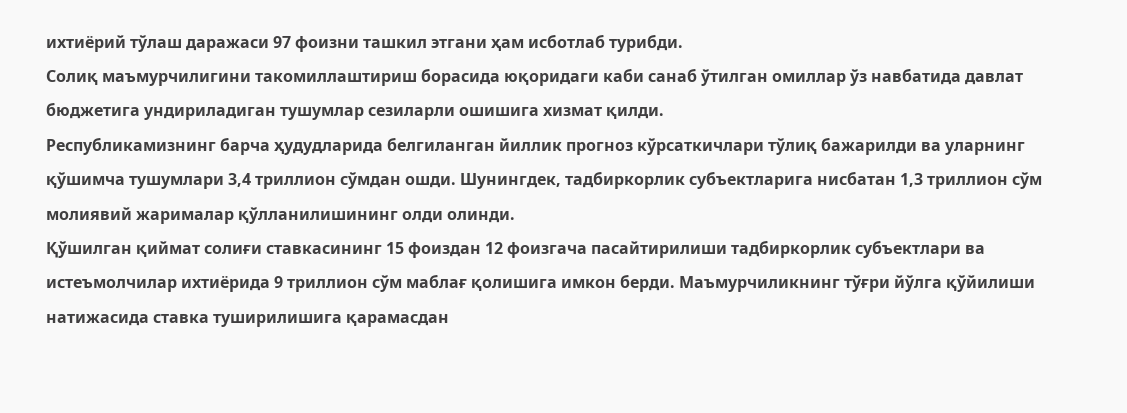ихтиёрий тўлаш даражаси 97 фоизни ташкил этгани ҳам исботлаб турибди.
Солиқ маъмурчилигини такомиллаштириш борасида юқоридаги каби санаб ўтилган омиллар ўз навбатида давлат бюджетига ундириладиган тушумлар сезиларли ошишига хизмат қилди.
Республикамизнинг барча ҳудудларида белгиланган йиллик прогноз кўрсаткичлари тўлиқ бажарилди ва уларнинг қўшимча тушумлари 3,4 триллион сўмдан ошди. Шунингдек, тадбиркорлик субъектларига нисбатан 1,3 триллион сўм молиявий жарималар қўлланилишининг олди олинди.
Қўшилган қиймат солиғи ставкасининг 15 фоиздан 12 фоизгача пасайтирилиши тадбиркорлик субъектлари ва истеъмолчилар ихтиёрида 9 триллион сўм маблағ қолишига имкон берди. Маъмурчиликнинг тўғри йўлга қўйилиши натижасида ставка туширилишига қарамасдан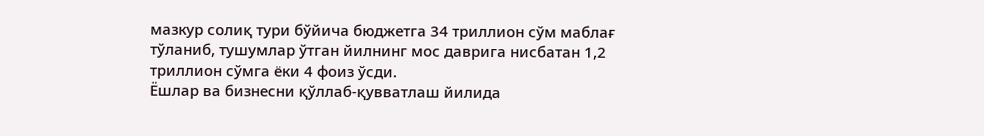мазкур солиқ тури бўйича бюджетга 34 триллион сўм маблағ тўланиб, тушумлар ўтган йилнинг мос даврига нисбатан 1,2 триллион сўмга ёки 4 фоиз ўсди.
Ёшлар ва бизнесни қўллаб-қувватлаш йилида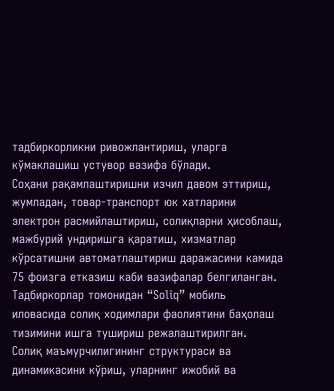тадбиркорликни ривожлантириш, уларга кўмаклашиш устувор вазифа бўлади.
Соҳани рақамлаштиришни изчил давом эттириш, жумладан, товар-транспорт юк хатларини электрон расмийлаштириш, солиқларни ҳисоблаш, мажбурий ундиришга қаратиш, хизматлар кўрсатишни автоматлаштириш даражасини камида 75 фоизга етказиш каби вазифалар белгиланган. Тадбиркорлар томонидан “Soliq” мобиль иловасида солиқ ходимлари фаолиятини баҳолаш тизимини ишга тушириш режалаштирилган.
Солиқ маъмурчилигининг структураси ва динамикасини кўриш, уларнинг ижобий ва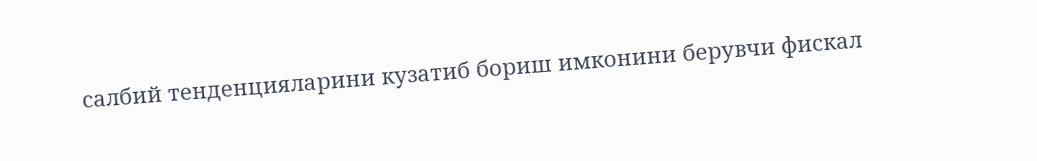салбий тенденцияларини кузатиб бориш имконини берувчи фискал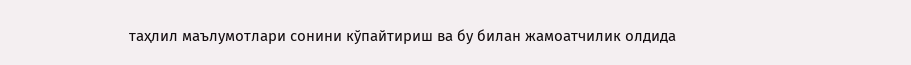таҳлил маълумотлари сонини кўпайтириш ва бу билан жамоатчилик олдида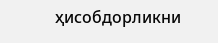ҳисобдорликни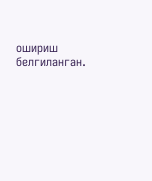ошириш белгиланган.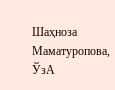Шаҳноза Маматуропова, ЎзА